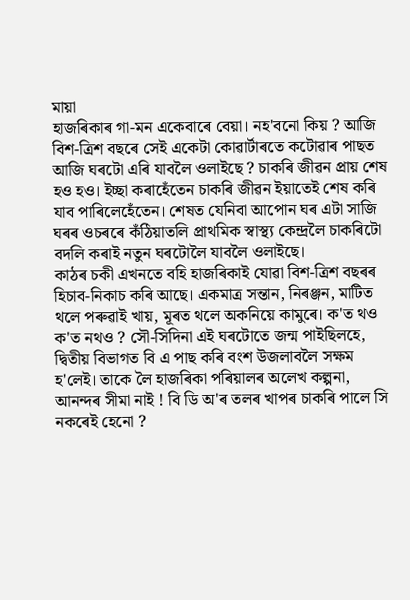মায়া
হাজৰিকাৰ গা-মন একেবাৰে বেয়া। নহ'বনো কিয় ? আজি বিশ-ত্ৰিশ বছৰে সেই একেটা কোৱাৰ্টাৰতে কটোৱাৰ পাছত আজি ঘৰটো এৰি যাবলৈ ওলাইছে ? চাকৰি জীৱন প্ৰায় শেষ হও হও। ইচ্ছা কৰাহেঁতেন চাকৰি জীৱন ইয়াতেই শেষ কৰি যাব পাৰিলেহেঁতেন। শেষত যেনিবা আপোন ঘৰ এটা সাজি ঘৰৰ ওচৰৰে কঁঠিয়াতলি প্ৰাথমিক স্বাস্থ্য কেন্দ্ৰলৈ চাকৰিটো বদলি কৰাই নতুন ঘৰটোলৈ যাবলৈ ওলাইছে।
কাঠৰ চকী এখনতে বহি হাজৰিকাই যোৱা বিশ-ত্ৰিশ বছৰৰ হিচাব-নিকাচ কৰি আছে। একমাত্ৰ সন্তান, নিৰঞ্জন, মাটিত থলে পৰুৱাই খায়, মূৰত থলে অকনিয়ে কামুৰে। ক'ত থও ক'ত নথও ? সৌ-সিদিনা এই ঘৰটোতে জন্ম পাইছিলহে, দ্বিতীয় বিভাগত বি এ পাছ কৰি বংশ উজলাবলৈ সক্ষম হ'লেই। তাকে লৈ হাজৰিকা পৰিয়ালৰ অলেখ কল্পনা, আনন্দৰ সীমা নাই ! বি ডি অ'ৰ তলৰ খাপৰ চাকৰি পালে সি নকৰেই হেনো ?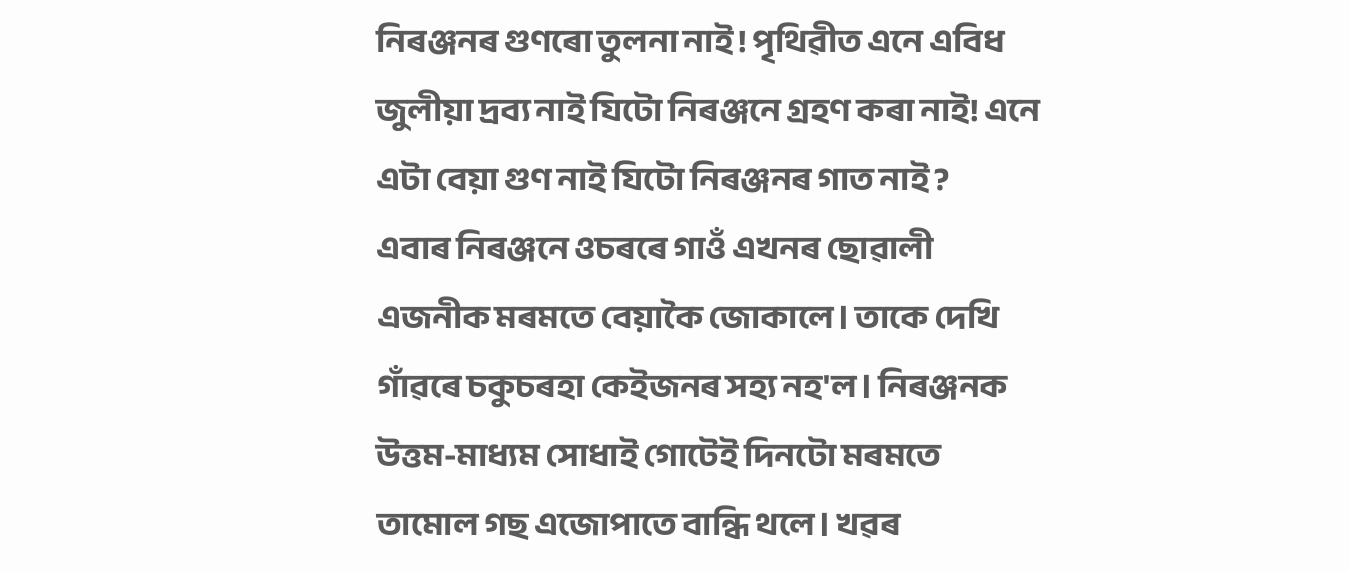নিৰঞ্জনৰ গুণৰো তুলনা নাই ! পৃথিৱীত এনে এবিধ জুলীয়া দ্ৰব্য নাই যিটো নিৰঞ্জনে গ্ৰহণ কৰা নাই! এনে এটা বেয়া গুণ নাই যিটো নিৰঞ্জনৰ গাত নাই ?
এবাৰ নিৰঞ্জনে ওচৰৰে গাওঁ এখনৰ ছোৱালী এজনীক মৰমতে বেয়াকৈ জোকালে। তাকে দেখি গাঁৱৰে চকুচৰহা কেইজনৰ সহ্য নহ'ল। নিৰঞ্জনক উত্তম-মাধ্যম সোধাই গোটেই দিনটো মৰমতে তামোল গছ এজোপাতে বান্ধি থলে। খৱৰ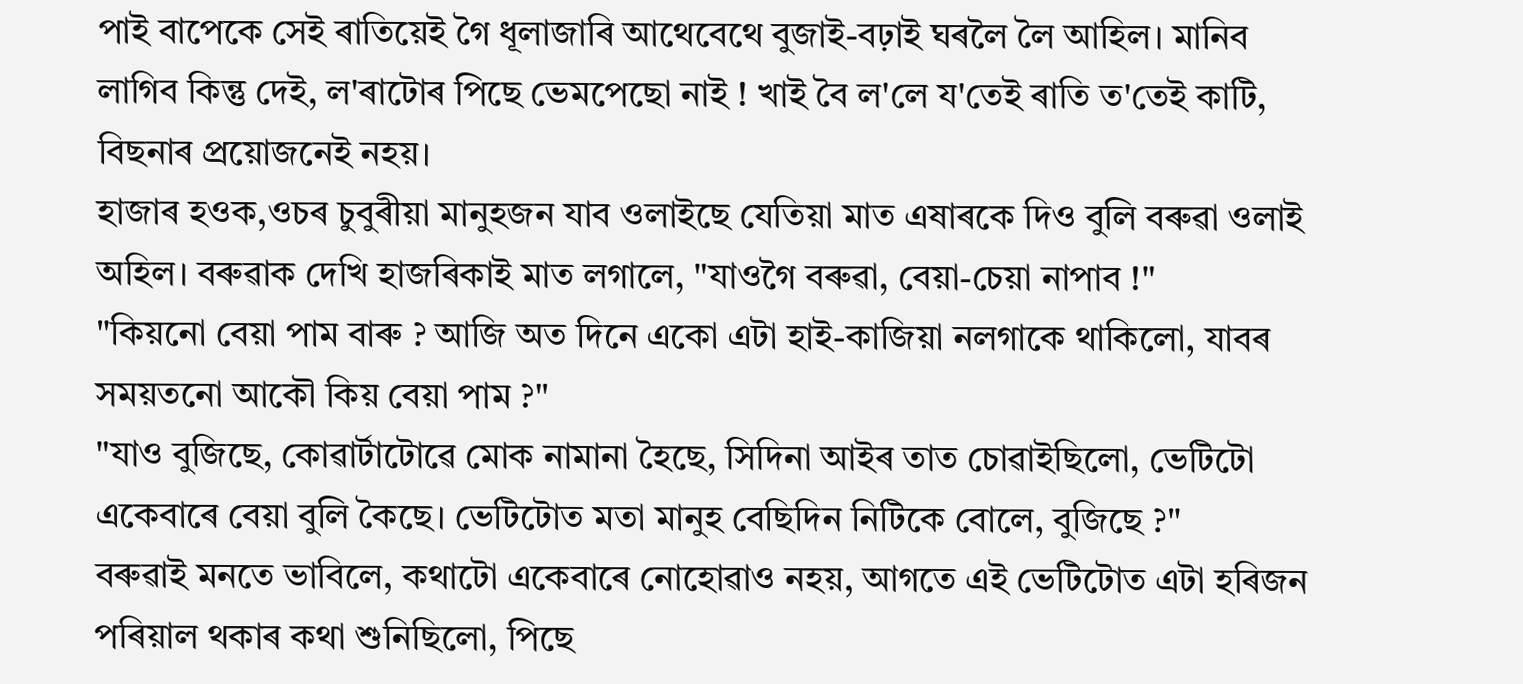পাই বাপেকে সেই ৰাতিয়েই গৈ ধূলাজাৰি আথেবেথে বুজাই-বঢ়াই ঘৰলৈ লৈ আহিল। মানিব লাগিব কিন্তু দেই, ল'ৰাটোৰ পিছে ভেমপেছো নাই ! খাই বৈ ল'লে য'তেই ৰাতি ত'তেই কাটি, বিছনাৰ প্ৰয়োজনেই নহয়।
হাজাৰ হওক,ওচৰ চুবুৰীয়া মানুহজন যাব ওলাইছে যেতিয়া মাত এষাৰকে দিও বুলি বৰুৱা ওলাই অহিল। বৰুৱাক দেখি হাজৰিকাই মাত লগালে, "যাওগৈ বৰুৱা, বেয়া-চেয়া নাপাব !"
"কিয়নো বেয়া পাম বাৰু ? আজি অত দিনে একো এটা হাই-কাজিয়া নলগাকে থাকিলো, যাবৰ সময়তনো আকৌ কিয় বেয়া পাম ?"
"যাও বুজিছে, কোৱাৰ্টাটোৱে মোক নামানা হৈছে, সিদিনা আইৰ তাত চোৱাইছিলো, ভেটিটো একেবাৰে বেয়া বুলি কৈছে। ভেটিটোত মতা মানুহ বেছিদিন নিটিকে বোলে, বুজিছে ?"
বৰুৱাই মনতে ভাবিলে, কথাটো একেবাৰে নোহোৱাও নহয়, আগতে এই ভেটিটোত এটা হৰিজন পৰিয়াল থকাৰ কথা শুনিছিলো, পিছে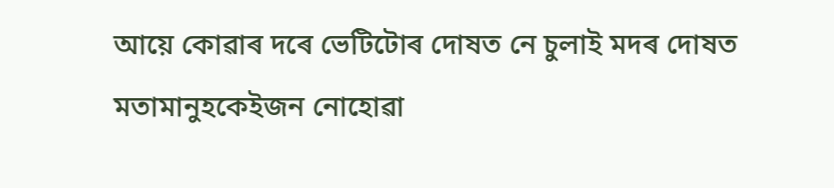আয়ে কোৱাৰ দৰে ভেটিটোৰ দোষত নে চুলাই মদৰ দোষত মতামানুহকেইজন নোহোৱা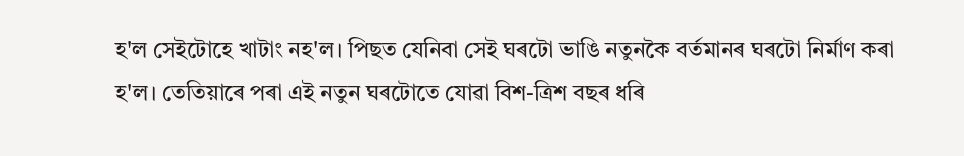হ'ল সেইটোহে খাটাং নহ'ল। পিছত যেনিবা সেই ঘৰটো ভাঙি নতুনকৈ বৰ্তমানৰ ঘৰটো নিৰ্মাণ কৰা হ'ল। তেতিয়াৰে পৰা এই নতুন ঘৰটোতে যোৱা বিশ-ত্ৰিশ বছৰ ধৰি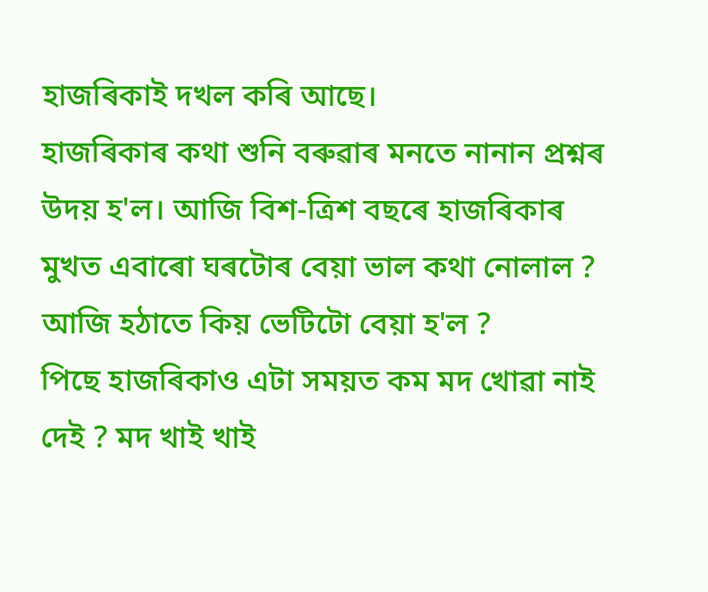হাজৰিকাই দখল কৰি আছে।
হাজৰিকাৰ কথা শুনি বৰুৱাৰ মনতে নানান প্ৰশ্নৰ উদয় হ'ল। আজি বিশ-ত্ৰিশ বছৰে হাজৰিকাৰ মুখত এবাৰো ঘৰটোৰ বেয়া ভাল কথা নোলাল ? আজি হঠাতে কিয় ভেটিটো বেয়া হ'ল ?
পিছে হাজৰিকাও এটা সময়ত কম মদ খোৱা নাই দেই ? মদ খাই খাই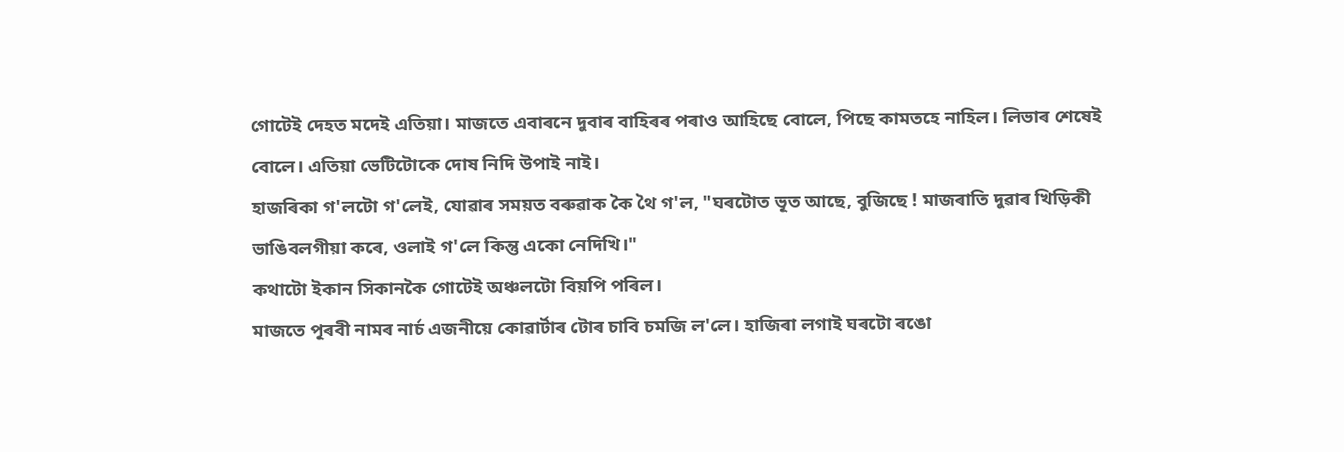গোটেই দেহত মদেই এতিয়া। মাজতে এবাৰনে দুবাৰ বাহিৰৰ পৰাও আহিছে বোলে, পিছে কামতহে নাহিল। লিভাৰ শেষেই বোলে। এতিয়া ভেটিটোকে দোষ নিদি উপাই নাই।
হাজৰিকা গ'লটো গ'লেই, যোৱাৰ সময়ত বৰুৱাক কৈ থৈ গ'ল, "ঘৰটোত ভূত আছে, বুজিছে ! মাজৰাতি দুৱাৰ খিড়িকী ভাঙিবলগীয়া কৰে, ওলাই গ'লে কিন্তু একো নেদিখি।"
কথাটো ইকান সিকানকৈ গোটেই অঞ্চলটো বিয়পি পৰিল।
মাজতে পূৰবী নামৰ নাৰ্চ এজনীয়ে কোৱাৰ্টাৰ টোৰ চাবি চমজি ল'লে। হাজিৰা লগাই ঘৰটো ৰঙো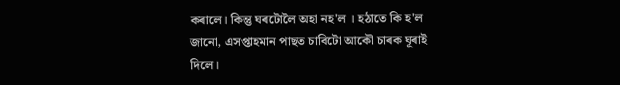কৰালে। কিন্তু ঘৰটোলৈ অহা নহ'ল । হঠাতে কি হ'ল জানো, এসপ্তাহমান পাছত চাবিটো আকৌ চাৰক ঘূৰাই দিলে।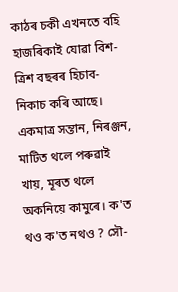কাঠৰ চকী এখনতে বহি হাজৰিকাই যোৱা বিশ-ত্ৰিশ বছৰৰ হিচাব-নিকাচ কৰি আছে। একমাত্ৰ সন্তান, নিৰঞ্জন, মাটিত থলে পৰুৱাই খায়, মূৰত থলে অকনিয়ে কামুৰে। ক'ত থও ক'ত নথও ? সৌ-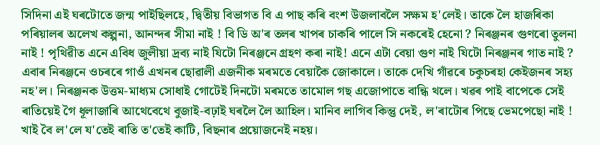সিদিনা এই ঘৰটোতে জন্ম পাইছিলহে, দ্বিতীয় বিভাগত বি এ পাছ কৰি বংশ উজলাবলৈ সক্ষম হ'লেই। তাকে লৈ হাজৰিকা পৰিয়ালৰ অলেখ কল্পনা, আনন্দৰ সীমা নাই ! বি ডি অ'ৰ তলৰ খাপৰ চাকৰি পালে সি নকৰেই হেনো ? নিৰঞ্জনৰ গুণৰো তুলনা নাই ! পৃথিৱীত এনে এবিধ জুলীয়া দ্ৰব্য নাই যিটো নিৰঞ্জনে গ্ৰহণ কৰা নাই! এনে এটা বেয়া গুণ নাই যিটো নিৰঞ্জনৰ গাত নাই ?
এবাৰ নিৰঞ্জনে ওচৰৰে গাওঁ এখনৰ ছোৱালী এজনীক মৰমতে বেয়াকৈ জোকালে। তাকে দেখি গাঁৱৰে চকুচৰহা কেইজনৰ সহ্য নহ'ল। নিৰঞ্জনক উত্তম-মাধ্যম সোধাই গোটেই দিনটো মৰমতে তামোল গছ এজোপাতে বান্ধি থলে। খৱৰ পাই বাপেকে সেই ৰাতিয়েই গৈ ধূলাজাৰি আথেবেথে বুজাই-বঢ়াই ঘৰলৈ লৈ আহিল। মানিব লাগিব কিন্তু দেই, ল'ৰাটোৰ পিছে ভেমপেছো নাই ! খাই বৈ ল'লে য'তেই ৰাতি ত'তেই কাটি, বিছনাৰ প্ৰয়োজনেই নহয়।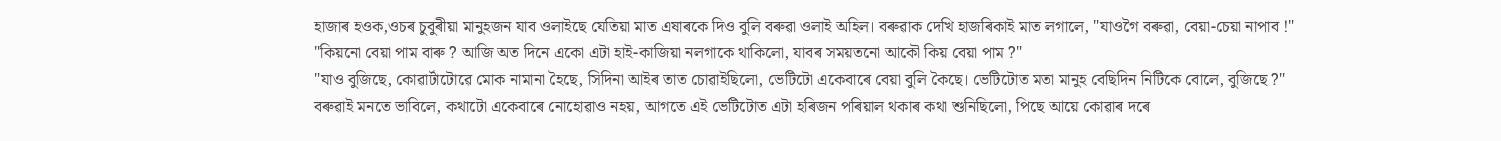হাজাৰ হওক,ওচৰ চুবুৰীয়া মানুহজন যাব ওলাইছে যেতিয়া মাত এষাৰকে দিও বুলি বৰুৱা ওলাই অহিল। বৰুৱাক দেখি হাজৰিকাই মাত লগালে, "যাওগৈ বৰুৱা, বেয়া-চেয়া নাপাব !"
"কিয়নো বেয়া পাম বাৰু ? আজি অত দিনে একো এটা হাই-কাজিয়া নলগাকে থাকিলো, যাবৰ সময়তনো আকৌ কিয় বেয়া পাম ?"
"যাও বুজিছে, কোৱাৰ্টাটোৱে মোক নামানা হৈছে, সিদিনা আইৰ তাত চোৱাইছিলো, ভেটিটো একেবাৰে বেয়া বুলি কৈছে। ভেটিটোত মতা মানুহ বেছিদিন নিটিকে বোলে, বুজিছে ?"
বৰুৱাই মনতে ভাবিলে, কথাটো একেবাৰে নোহোৱাও নহয়, আগতে এই ভেটিটোত এটা হৰিজন পৰিয়াল থকাৰ কথা শুনিছিলো, পিছে আয়ে কোৱাৰ দৰে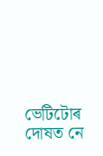ভেটিটোৰ দোষত নে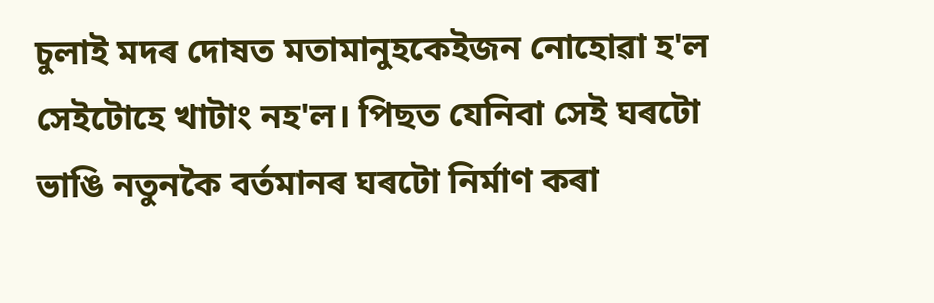চুলাই মদৰ দোষত মতামানুহকেইজন নোহোৱা হ'ল সেইটোহে খাটাং নহ'ল। পিছত যেনিবা সেই ঘৰটো ভাঙি নতুনকৈ বৰ্তমানৰ ঘৰটো নিৰ্মাণ কৰা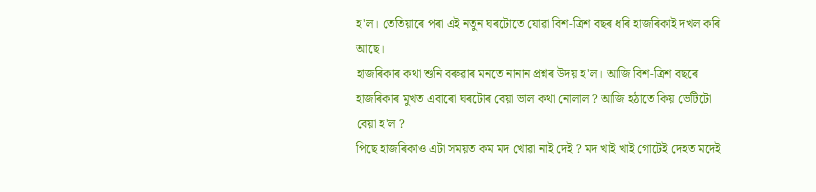হ'ল। তেতিয়াৰে পৰা এই নতুন ঘৰটোতে যোৱা বিশ-ত্ৰিশ বছৰ ধৰি হাজৰিকাই দখল কৰি আছে।
হাজৰিকাৰ কথা শুনি বৰুৱাৰ মনতে নানান প্ৰশ্নৰ উদয় হ'ল। আজি বিশ-ত্ৰিশ বছৰে হাজৰিকাৰ মুখত এবাৰো ঘৰটোৰ বেয়া ভাল কথা নোলাল ? আজি হঠাতে কিয় ভেটিটো বেয়া হ'ল ?
পিছে হাজৰিকাও এটা সময়ত কম মদ খোৱা নাই দেই ? মদ খাই খাই গোটেই দেহত মদেই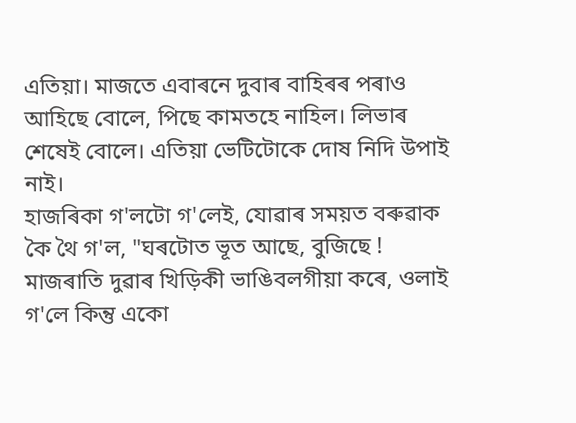এতিয়া। মাজতে এবাৰনে দুবাৰ বাহিৰৰ পৰাও আহিছে বোলে, পিছে কামতহে নাহিল। লিভাৰ শেষেই বোলে। এতিয়া ভেটিটোকে দোষ নিদি উপাই নাই।
হাজৰিকা গ'লটো গ'লেই, যোৱাৰ সময়ত বৰুৱাক কৈ থৈ গ'ল, "ঘৰটোত ভূত আছে, বুজিছে ! মাজৰাতি দুৱাৰ খিড়িকী ভাঙিবলগীয়া কৰে, ওলাই গ'লে কিন্তু একো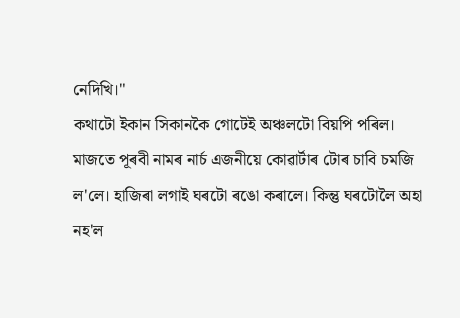নেদিখি।"
কথাটো ইকান সিকানকৈ গোটেই অঞ্চলটো বিয়পি পৰিল।
মাজতে পূৰবী নামৰ নাৰ্চ এজনীয়ে কোৱাৰ্টাৰ টোৰ চাবি চমজি ল'লে। হাজিৰা লগাই ঘৰটো ৰঙো কৰালে। কিন্তু ঘৰটোলৈ অহা নহ'ল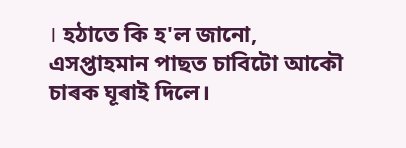। হঠাতে কি হ'ল জানো, এসপ্তাহমান পাছত চাবিটো আকৌ চাৰক ঘূৰাই দিলে।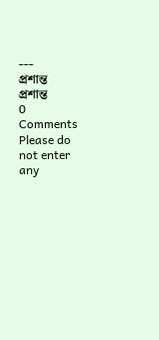---
প্ৰশান্ত
প্ৰশান্ত
0 Comments
Please do not enter any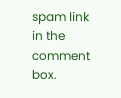spam link in the comment box.